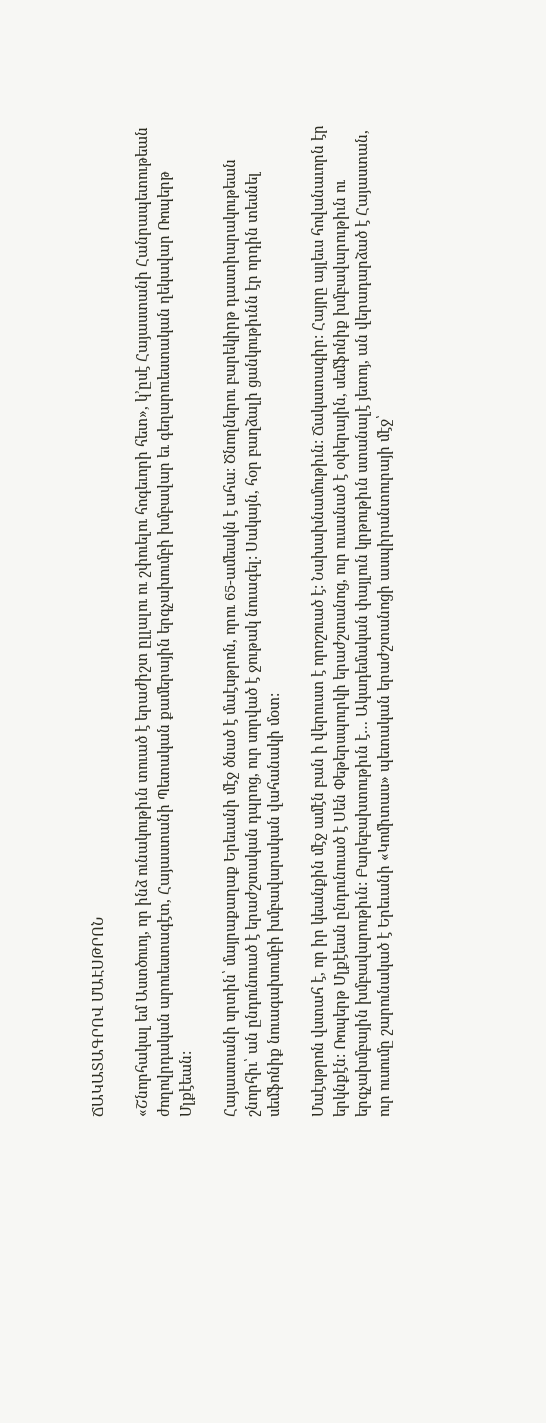ՃԱԿԱՏԱԳՐՈՎ ՄԱԷՍԹՐՈՆ

«Շնորհակալ եմ Աստծուոյ, որ ինձ ունակութիւն տուած է երաժիշտ ըլլալու ու շփուելու հոգեւորի հետ», կ՚ըսէ Հայաստանի Հանրապետութեան ժողովրդական արուեստագէտ, Հայաստանի Պետական քամերային երգչախումբի խմբավար եւ գեղարուեստական ղեկավար Ռոպերթ Մլքէեան:

Հայաստանի սրտին՝ մայրաքաղաք Երեւանի մէջ ծնած է մաէսթրոն, որու 65-ամեակն է ահա: Ծնողներու բարեկիրթ դաստիարակութեան շնորհիւ՝ ան ընդունուած է երաժշտական դպրոց, ուր սորված է ջութակ նուագել: Սակայն, հօր բաղձալի ցանկութիւնն էր որդին տեսնել սեմֆոնիք նուագախումբի խմբավարական վահանակի մօտ:

Մաէսթրոն վստահ է, որ իր կեանքին մէջ ամէն բան ի վերուստ է որոշուած է: Նախախնամութիւն: Ճակատագիր: Հայրը այլեւս հովանաւորն էր երկնքէն: Ռոպերթ Մլքէեան ընդունուած է Սեն Փեթերսպուրկի երաժշտանոց, ուր ուսանած է օփերային, սեմֆոնիք խմբավարութիւն ու երգչախմբային խմբավարութիւն: Բարեբախտութիւն է… Ակադեմական փայլուն կրթութիւն ստանալէ յետոյ, ան վերադարձած է Հայաստան, ուր ուսումը շարունակած է Երեւանի «Կոմիտաս» պետական երաժշտանոցի ասպիրանտուրայի մէջ՝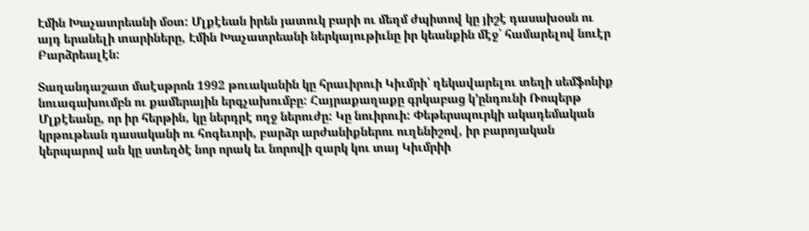Էմին Խաչատրեանի մօտ: Մլքէեան իրեն յատուկ բարի ու մեղմ ժպիտով կը յիշէ դասախօսն ու այդ երանելի տարիները, Էմին Խաչատրեանի ներկայութիւնը իր կեանքին մէջ՝ համարելով նուէր Բարձրեալէն:

Տաղանդաշատ մաէսթրոն 1992 թուականին կը հրաւիրուի Կիւմրի՝ ղեկավարելու տեղի սեմֆոնիք նուագախումբն ու քամերային երգչախումբը: Հայրաքաղաքը գրկաբաց կ՚ընդունի Ռոպերթ Մլքէեանը, որ իր հերթին, կը ներդրէ ողջ ներուժը: Կը նուիրուի: Փեթերսպուրկի ակադեմական կրթութեան դասականի ու հոգեւորի, բարձր արժանիքներու ուղենիշով, իր բարոյական կերպարով ան կը ստեղծէ նոր որակ եւ նորովի զարկ կու տայ Կիւմրիի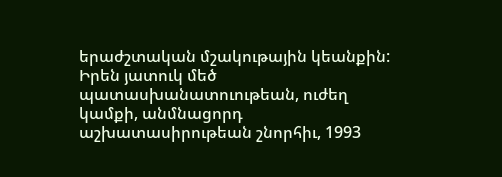երաժշտական մշակութային կեանքին: Իրեն յատուկ մեծ պատասխանատուութեան, ուժեղ կամքի, անմնացորդ աշխատասիրութեան շնորհիւ, 1993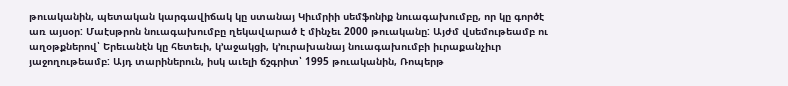թուականին, պետական կարգավիճակ կը ստանայ Կիւմրիի սեմֆոնիք նուագախումբը, որ կը գործէ առ այսօր: Մաէսթրոն նուագախումբը ղեկավարած է մինչեւ 2000 թուականը: Այժմ վսեմութեամբ ու աղօթքներով՝ Երեւանէն կը հետեւի, կ՚աջակցի, կ՚ուրախանայ նուագախումբի իւրաքանչիւր յաջողութեամբ: Այդ տարիներուն, իսկ աւելի ճշգրիտ՝ 1995 թուականին, Ռոպերթ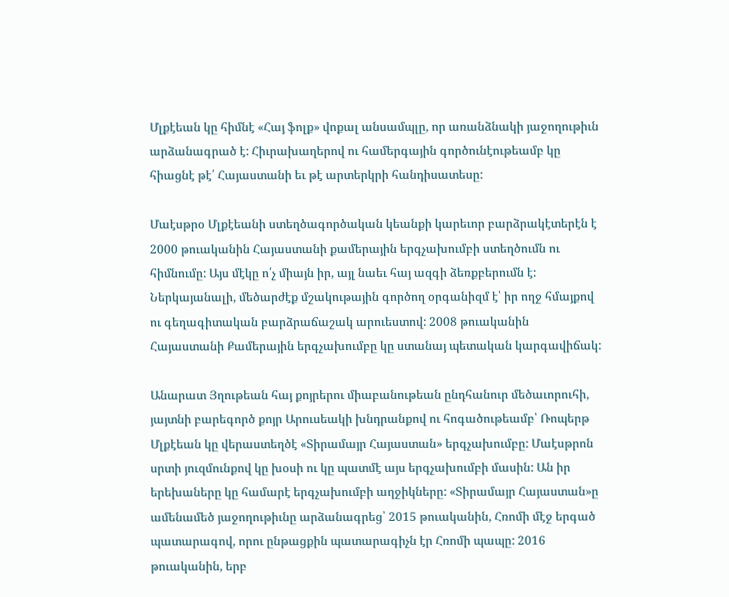Մլքէեան կը հիմնէ «Հայ ֆոլք» վոքալ անսամպլը, որ առանձնակի յաջողութիւն արձանագրած է: Հիւրախաղերով ու համերգային գործունէութեամբ կը հիացնէ թէ՛ Հայաստանի եւ թէ արտերկրի հանդիսատեսը:

Մաէսթրօ Մլքէեանի ստեղծագործական կեանքի կարեւոր բարձրակէտերէն է 2000 թուականին Հայաստանի քամերային երգչախումբի ստեղծումն ու հիմնումը: Այս մէկը ո՛չ միայն իր, այլ նաեւ հայ ազգի ձեռքբերումն է: Ներկայանալի, մեծարժէք մշակութային գործող օրգանիզմ է՝ իր ողջ հմայքով ու գեղագիտական բարձրաճաշակ արուեստով: 2008 թուականին Հայաստանի Քամերային երգչախումբը կը ստանայ պետական կարգավիճակ:

Անարատ Յղութեան հայ քոյրերու միաբանութեան ընդհանուր մեծաւորուհի, յայտնի բարեգործ քոյր Արուսեակի խնդրանքով ու հոգածութեամբ՝ Ռոպերթ Մլքէեան կը վերաստեղծէ «Տիրամայր Հայաստան» երգչախումբը: Մաէսթրոն սրտի յուզմունքով կը խօսի ու կը պատմէ այս երգչախումբի մասին: Ան իր երեխաները կը համարէ երգչախումբի աղջիկները: «Տիրամայր Հայաստան»ը ամենամեծ յաջողութիւնը արձանագրեց՝ 2015 թուականին, Հռոմի մէջ երգած պատարագով, որու ընթացքին պատարագիչն էր Հռոմի պապը: 2016 թուականին, երբ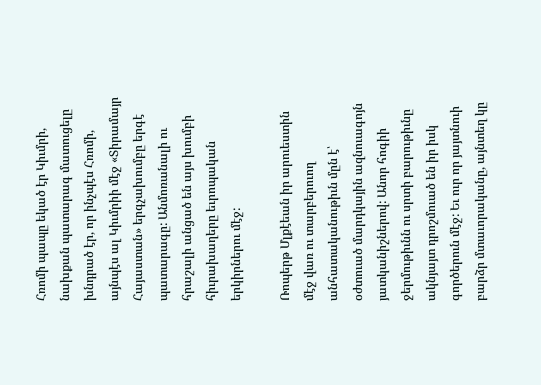Հռոմի պապը եկած էր Կիւմրի, նախքան պատարագ մատուցելը խնդրած էր, որ ինչպէս Հռոմի, այնպէս ալ Կիւմրիի մէջ «Տիրամայր Հայաստան» երգչախումբը երգէ պատարագը: Անմոռանալի ու հրաշալի անցած են այս խումբի հիւրախաղերը եւրոպական երկիրներու մէջ:

Ռոպերթ Մլքէեան իր արուեստին մէջ վառ ու տարբերուող անհատականութիւն մըն է՝ օժտուած մարդկային ազնուագոյն յատկանիշներով: Անոր հոգիի ջերմութիւնն ու սրտի բարութիւնը ակնյայտ դրոշմուած են իր իսկ գործերուն մէջ: Եւ ուր որ յայտնուի բարձր մտաւորականը, այնտեղ կը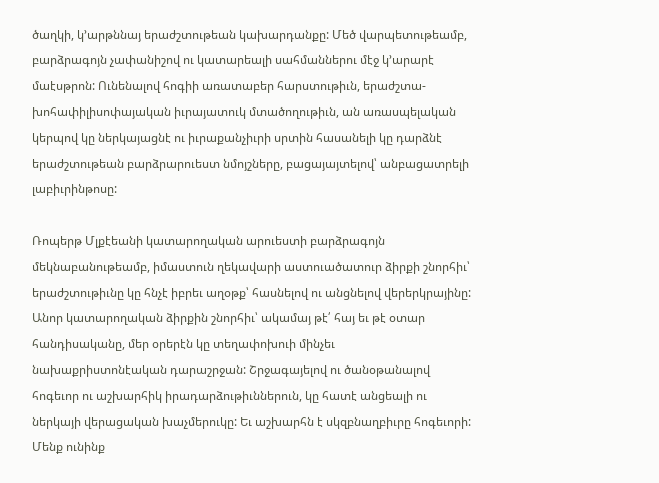ծաղկի, կ՚արթննայ երաժշտութեան կախարդանքը: Մեծ վարպետութեամբ, բարձրագոյն չափանիշով ու կատարեալի սահմաններու մէջ կ՚արարէ մաէսթրոն: Ունենալով հոգիի առատաբեր հարստութիւն, երաժշտա-խոհափիլիսոփայական իւրայատուկ մտածողութիւն, ան առասպելական կերպով կը ներկայացնէ ու իւրաքանչիւրի սրտին հասանելի կը դարձնէ երաժշտութեան բարձրարուեստ նմոյշները, բացայայտելով՝ անբացատրելի լաբիւրինթոսը:

Ռոպերթ Մլքէեանի կատարողական արուեստի բարձրագոյն մեկնաբանութեամբ, իմաստուն ղեկավարի աստուածատուր ձիրքի շնորհիւ՝ երաժշտութիւնը կը հնչէ իբրեւ աղօթք՝ հասնելով ու անցնելով վերերկրայինը: Անոր կատարողական ձիրքին շնորհիւ՝ ակամայ թէ՛ հայ եւ թէ օտար հանդիսականը, մեր օրերէն կը տեղափոխուի մինչեւ նախաքրիստոնէական դարաշրջան: Շրջագայելով ու ծանօթանալով հոգեւոր ու աշխարհիկ իրադարձութիւններուն, կը հատէ անցեալի ու ներկայի վերացական խաչմերուկը: Եւ աշխարհն է սկզբնաղբիւրը հոգեւորի: Մենք ունինք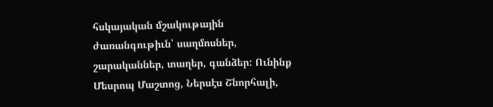հսկայական մշակութային ժառանգութիւն՝ սաղմոսներ, շարականներ, տաղեր, գանձեր: Ունինք Մեսրոպ Մաշտոց, Ներսէս Շնորհալի,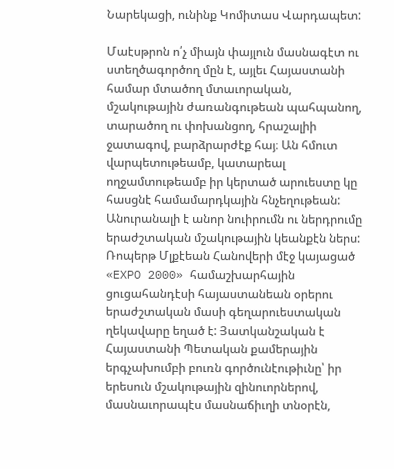Նարեկացի, ունինք Կոմիտաս Վարդապետ:

Մաէսթրոն ո՛չ միայն փայլուն մասնագէտ ու ստեղծագործող մըն է, այլեւ Հայաստանի համար մտածող մտաւորական, մշակութային ժառանգութեան պահպանող, տարածող ու փոխանցող, հրաշալիի ջատագով, բարձրարժէք հայ։ Ան հմուտ վարպետութեամբ, կատարեալ ողջամտութեամբ իր կերտած արուեստը կը հասցնէ համամարդկային հնչեղութեան: Անուրանալի է անոր նուիրումն ու ներդրումը երաժշտական մշակութային կեանքէն ներս: Ռոպերթ Մլքէեան Հանովերի մէջ կայացած «EXPO 2000» համաշխարհային ցուցահանդէսի հայաստանեան օրերու երաժշտական մասի գեղարուեստական ղեկավարը եղած է: Յատկանշական է Հայաստանի Պետական քամերային երգչախումբի բուռն գործունէութիւնը՝ իր երեսուն մշակութային զինուորներով, մասնաւորապէս մասնաճիւղի տնօրէն,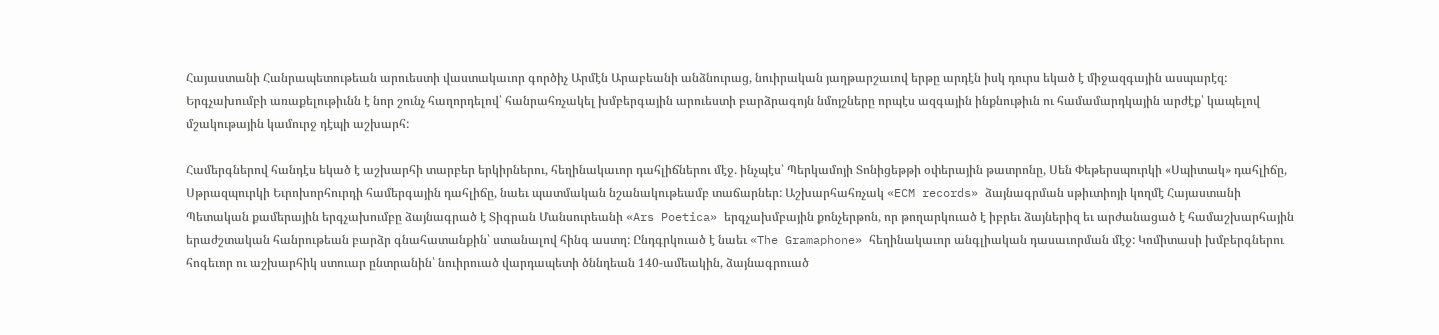Հայաստանի Հանրապետութեան արուեստի վաստակաւոր գործիչ Արմէն Արաբեանի անձնուրաց, նուիրական յաղթարշաւով երթը արդէն իսկ դուրս եկած է միջազգային ասպարէզ: Երգչախումբի առաքելութիւնն է նոր շունչ հաղորդելով՝ հանրահռչակել խմբերգային արուեստի բարձրագոյն նմոյշները որպէս ազգային ինքնութիւն ու համամարդկային արժէք՝ կապելով մշակութային կամուրջ դէպի աշխարհ:

Համերգներով հանդէս եկած է աշխարհի տարբեր երկիրներու, հեղինակաւոր դահլիճներու մէջ. ինչպէս՝ Պերկամոյի Տոնիցեթթի օփերային թատրոնը, Սեն Փեթերսպուրկի «Սպիտակ» դահլիճը, Սթրազպուրկի Եւրոխորհուրդի համերգային դահլիճը, նաեւ պատմական նշանակութեամբ տաճարներ: Աշխարհահռչակ «ECM records» ձայնագրման սթիւտիոյի կողմէ Հայաստանի Պետական քամերային երգչախումբը ձայնագրած է Տիգրան Մանսուրեանի «Ars Poetica» երգչախմբային քոնչերթոն, որ թողարկուած է իբրեւ ձայներիզ եւ արժանացած է համաշխարհային երաժշտական հանրութեան բարձր գնահատանքին՝ ստանալով հինգ աստղ: Ընդգրկուած է նաեւ «The Gramaphone» հեղինակաւոր անգլիական դասաւորման մէջ: Կոմիտասի խմբերգներու հոգեւոր ու աշխարհիկ ստուար ընտրանին՝ նուիրուած վարդապետի ծննդեան 140-ամեակին, ձայնագրուած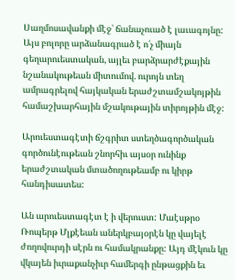Սաղմոսավանքի մէջ՝ ճանաչուած է լաւագոյնը: Այս բոլորը արձանագրած է ո՛չ միայն գեղարուեստական, այլեւ բարձրարժէքային նշանակութեան միտումով. ուրոյն տեղ ամրագրելով հայկական երաժշտամշակոյթին համաշխարհային մշակութային տիրոյթին մէջ:

Արուեստագէտի ճշգրիտ ստեղծագործական գործունէութեան շնորհիւ այսօր ունինք երաժշտական մտածողութեամբ ու կիրթ հանդիսատես:

Ան արուեստագէտ է ի վերուստ: Մաէսթրօ Ռոպերթ Մլքէեան աներկբայօրէն կը վայելէ ժողովուրդի սէրն ու համակրանքը: Այդ մէկուն կը վկայեն իւրաքանչիւր համերգի ընթացքին եւ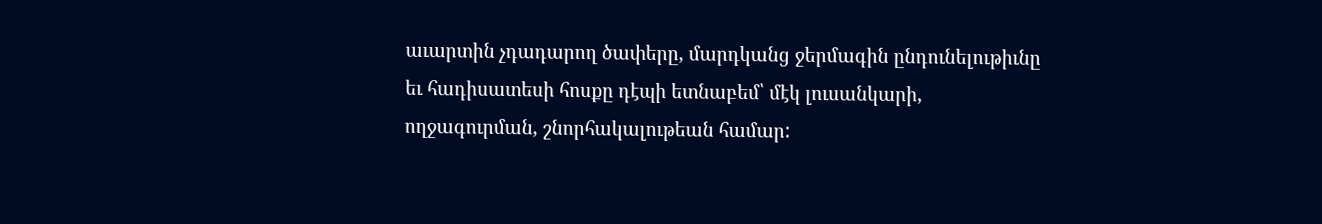աւարտին չդադարող ծափերը, մարդկանց ջերմագին ընդունելութիւնը եւ հադիսատեսի հոսքը դէպի ետնաբեմ՝ մէկ լուսանկարի, ողջագուրման, շնորհակալութեան համար: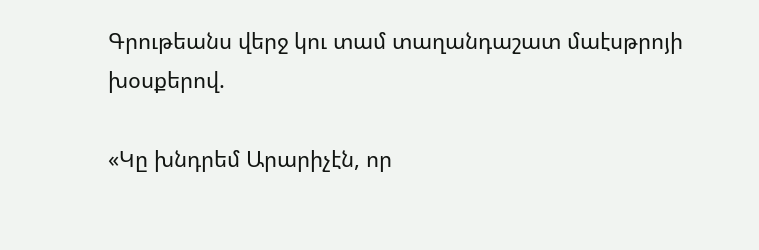Գրութեանս վերջ կու տամ տաղանդաշատ մաէսթրոյի խօսքերով.

«Կը խնդրեմ Արարիչէն, որ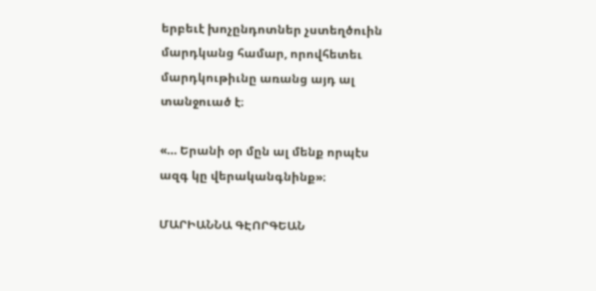երբեւէ խոչընդոտներ չստեղծուին մարդկանց համար, որովհետեւ մարդկութիւնը առանց այդ ալ տանջուած է։

«… Երանի օր մըն ալ մենք որպէս ազգ կը վերականգնինք»։

ՄԱՐԻԱՆՆԱ ԳԷՈՐԳԵԱՆ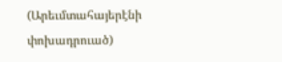(Արեւմտահայերէնի փոխադրուած)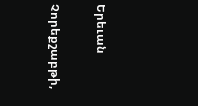Երեւան

Չորեքշաբթի,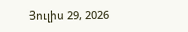Յուլիս 29, 2026